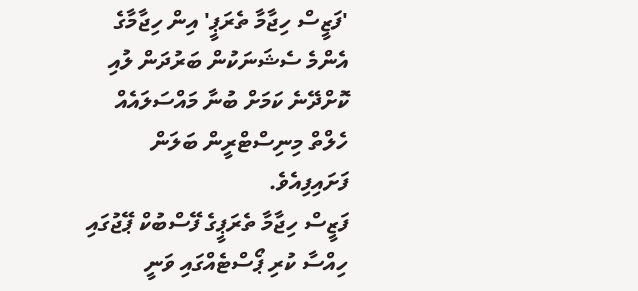'ފަޒީސް ހިޖާމާ ތެރަޕީ' އިން ހިޖާމާގެ އެންމެ ސެޝަނަކުން ބަރުދަން ލުއި ކޮށްދޭނެ ކަމަށް ބުނާ މައްސަލައެއް ހެލްތް މިނިސްޓްރީން ބަލަން ފަށައިފިއެވެ.
ފަޒީސް ހިޖާމާ ތެރަޕީގެ ފޭސްބުކް ޕޭޖުގައި ހިއްސާ ކުރި ޕޯސްޓެއްގައި ވަނީ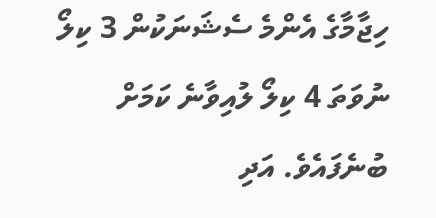ހިޖާމާގެ އެންމެ ސެޝަނަކުން 3 ކިލޯ ނުވަތަ 4 ކިލޯ ލުއިވާނެ ކަމަށް ބުނެފައެވެ. އަދި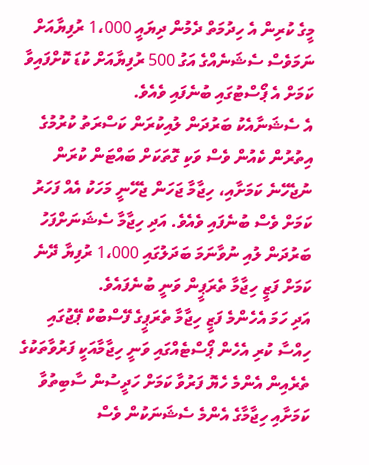މީގެ ކުރިން އެ ހިދުމަތް ދެމުން ދިޔައީ 1،000 ރުފިޔާއަށް ނަމަވެސް ސެޝަނެއްގެ އަގު 500 ރުފިޔާއަށް ކުޑަ ކޮށްފައިވާ ކަމަށް އެ ޕޯސްޓުގައި ބުނެފައި ވެއެވެ.
އެ ސެޝަނާއެކު ބަރުދަން ލުއިކުރަން ކަސްރަތު ކުރުމުގެ އިތުރުން ކެއުން ވެސް ވަކި ގޮތަކަށް ބައްޓަން ކުރަން ނުޖެހޭނެ ކަމަށާއި، ހިޖާމާ ޖަހަން ޖެހޭނީ މަހަކު އެއް ފަހަރު ކަމަށް ވެސް ބުނެފައި ވެއެވެ. އަދި ހިޖާމާ ސެޝަނަށްފަހު ބަރުދަން ލުއި ނުވާނަމަ ބަދަލުގައި 1،000 ރުފިޔާ ދޭނެ ކަމަށް ފަޒީ ހިޖާމާ ތެރަޕީން ވަނީ ބުނެފައެވެ.
އަދި ހަމަ އެހެންމެ ފަޒީ ހިޖާމާ ތެރަޕީގެ ފޭސްބުކް ޕޭޖުގައި ހިއްސާ ކުރި އެހެން ޕޯސްޓެއްގައި ވަނީ ހިޖާމާއަކީ ފަރުވާތަކުގެ ތެރެއިން އެންމެ ހެޔޮ ފަރުވާ ކަމަށް ހަދީސުން ސާބިތުވާ ކަމަށާއި ހިޖާމާގެ އެންމެ ސެޝަނަކުން ވެސް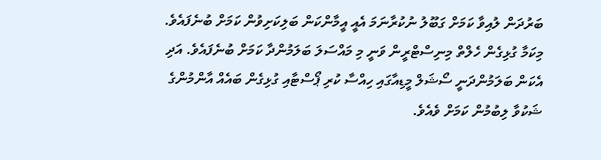ބަރުދަން ލުއިވާ ކަމަށް ގަބޫލު ނުކުރާނަމަ އެއީ އީމާންކަން ބަލިކަށިވުން ކަމަށް ބުނެފައެވެ.
މިކަމާ ގުޅިގެން ހެލްތް މިނިސްޓްރީން ވަނީ މި މައްސަލަ ބަލަމުންދާ ކަމަށް ބުނެފައެވެ. އަދި އެކަން ބަލަމުންދަނީ ސޯޝަލް މީޑިއާގައި ހިއްސާ ކުރި ޕޯސްޓާއި ގުޅިގެން ބައެއް އާންމުންގެ ޝަކުވާ ލިބުމުން ކަމަށް ވެއެވެ.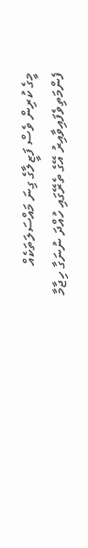މީގެ ކުރިން ވެސް ފަޒީލާގެ ގިނަ މައްސަލަތަކެއް ފެންމަތިވެފައިވާއިރު އޭގެ ތެރޭގައި ހުއްދަ ނުނަގާ ހިޖާމާ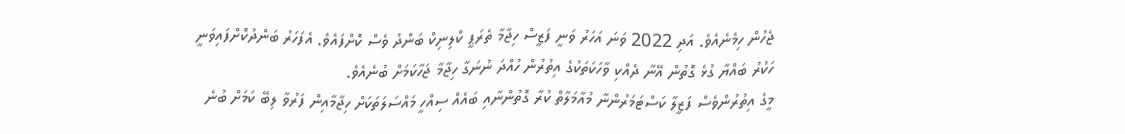ޖެހުން ހިމެނެއެވެ. އަދި 2022 ވަނަ އަހަރު ވަނީ ފަޒީސް ހިޖާމާ ތެރަޕީ ކްލިނިކް ބަންދު ވެސް ކޮށްފައެވެ. އެފަހަރު ބަންދުކޮށްފައިވަނީ ހަކުރު ބައްޔާ ގުޅެ ގޮތުން އޭނާ ދެއްކި ވާހަކަތަކުގެ އިތުރުން ހުއްދަ ނުނަގާ ހިޖާމާ ޖަހާކަމަށް ބުނެއެވެ.
މީގެ އިތުރުންވެސް ފަޒީލާ ކަސްޓަމަރުންނާ މުއާމަލާތް ކުރާ ގޮތުންނާއި ބައެއް ސިއްހީ މައްސަލަތަކަށް ހިޖާމާއިން ފަރުވާ ލިބޭ ކަމަށް ބުނެ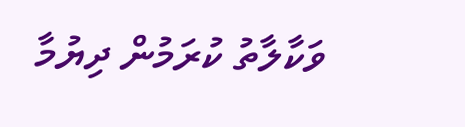ވަކާލާތު ކުރަމުން ދިޔުމާ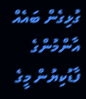ގުޅިގެން ބައެއް އާންމުންގެ ފާޑުކިޔުން މީގެ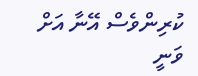ކުރިންވެސް އޭނާ އަށް ވަނީ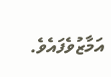އަމާޒުވެފައެވެ.